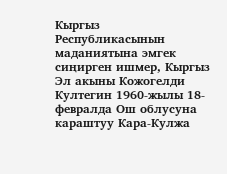Кыргыз Республикасынын маданиятына эмгек сиңирген ишмер, Кыргыз Эл акыны Кожогелди Култегин 1960-жылы 18-февралда Ош облусуна караштуу Кара-Кулжа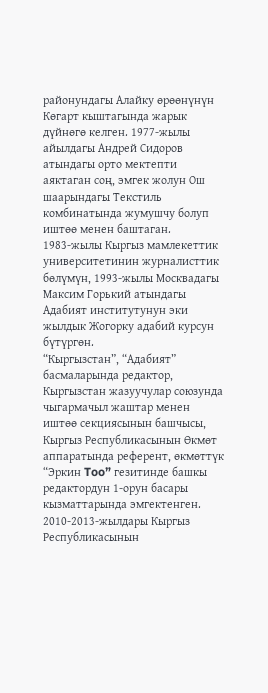районундагы Алайку өрөөнүнүн Көгарт кыштагында жарык дүйнөгө келген. 1977-жылы айылдагы Андрей Сидоров атындагы орто мектепти аяктаган соң, эмгек жолун Ош шаарындагы Текстиль комбинатында жумушчу болуп иштөө менен баштаган.
1983-жылы Кыргыз мамлекеттик университетинин журналисттик бөлүмүн, 1993-жылы Москвадагы Максим Горький атындагы Адабият институтунун эки жылдык Жогорку адабий курсун бүтүргөн.
“Кыргызстан”, “Адабият” басмаларында редактор, Кыргызстан жазуучулар союзунда чыгармачыл жаштар менен иштөө секциясынын башчысы, Кыргыз Республикасынын Өкмөт аппаратында референт, өкмөттүк “Эркин Too” гезитинде башкы редактордун 1-орун басары кызматтарында эмгектенген.
2010-2013-жылдары Кыргыз Республикасынын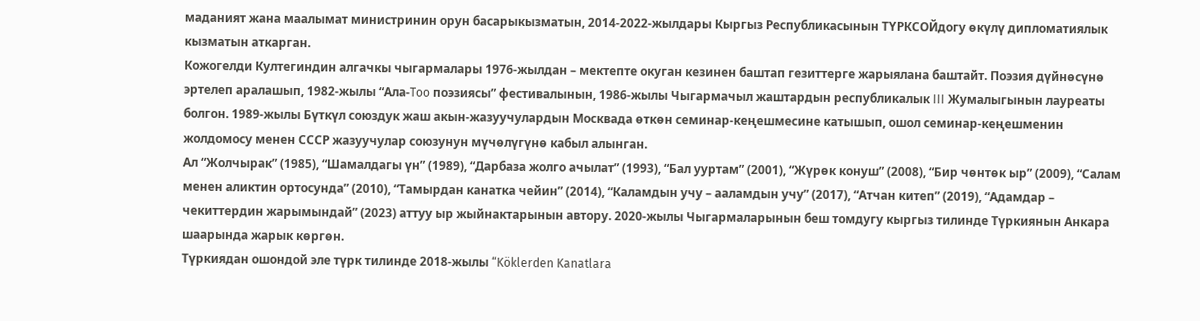маданият жана маалымат министринин орун басарыкызматын, 2014-2022-жылдары Кыргыз Республикасынын ТҮРКСОЙдогу өкүлү дипломатиялык кызматын аткарган.
Кожогелди Култегиндин алгачкы чыгармалары 1976-жылдан – мектепте окуган кезинен баштап гезиттерге жарыялана баштайт. Поэзия дүйнөсүнө эртелеп аралашып, 1982-жылы “Ала-Too поэзиясы” фестивалынын, 1986-жылы Чыгармачыл жаштардын республикалык III Жумалыгынын лауреаты болгон. 1989-жылы Бүткүл союздук жаш акын-жазуучулардын Москвада өткөн семинар-кеңешмесине катышып, ошол семинар-кеңешменин жолдомосу менен СССР жазуучулар союзунун мүчөлүгүнө кабыл алынган.
Ал “Жолчырак” (1985), “Шамалдагы үн” (1989), “Дарбаза жолго ачылат” (1993), “Бал ууртам” (2001), “Жүрөк конуш” (2008), “Бир чөнтөк ыр” (2009), “Салам менен аликтин ортосунда” (2010), “Тамырдан канатка чейин” (2014), “Каламдын учу – ааламдын учу” (2017), “Атчан китеп” (2019), “Адамдар – чекиттердин жарымындай” (2023) аттуу ыр жыйнактарынын автору. 2020-жылы Чыгармаларынын беш томдугу кыргыз тилинде Түркиянын Анкара шаарында жарык көргөн.
Түркиядан ошондой эле түрк тилинде 2018-жылы “Köklerden Kanatlara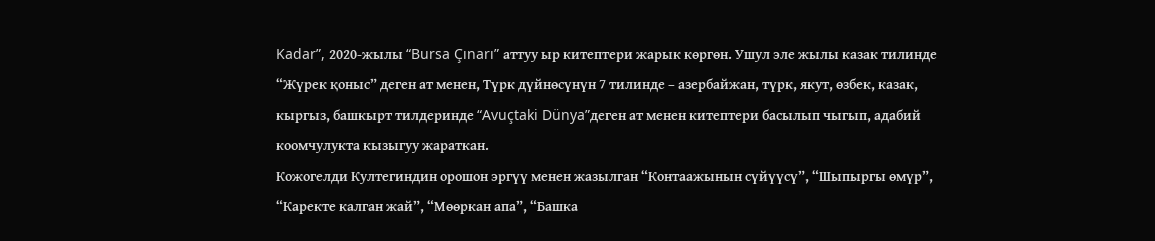Kadar”, 2020-жылы “Bursa Çınarı” аттуу ыр китептери жарык көргөн. Ушул эле жылы казак тилинде “Жүрек қоныс” деген ат менен, Түрк дүйнөсүнүн 7 тилинде – азербайжан, түрк, якут, өзбек, казак, кыргыз, башкырт тилдеринде “Avuçtaki Dünya”деген ат менен китептери басылып чыгып, адабий коомчулукта кызыгуу жараткан.
Кожогелди Култегиндин орошон эргүү менен жазылган “Контаажынын сүйүүсү”, “Шыпыргы өмүр”, “Каректе калган жай”, “Мөөркан апа”, “Башка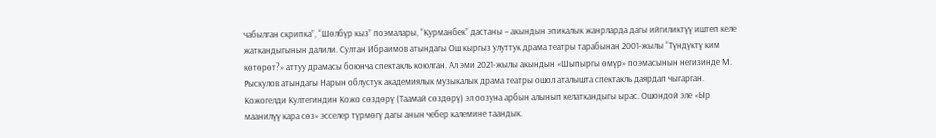чабылган скрипка”, “Шөлбүр кыз” поэмалары, “Курманбек” дастаны – акындын эпикалык жанрларда дагы ийгиликтүү иштеп келе жаткандыгынын далили. Султан Ибраимов атындагы Ош кыргыз улуттук драма театры тарабынан 2001-жылы “Түндүктү ким көтөрөт?» аттуу драмасы боюнча спектакль коюлган. Ал эми 2021-жылы акындын «Шыпыргы өмүр» поэмасынын негизинде М. Рыскулов атындагы Нарын облустук академиялык музыкалык драма театры ошол аталышта спектакль даярдап чыгарган.
Кожогелди Култегиндин Кожо сөздөрү (Таамай сөздөрү) эл оозуна арбын алынып келаткандыгы ырас. Ошондой эле «Ыр маанилүү кара сөз» эсселер түрмөгү дагы анын чебер калемине таандык.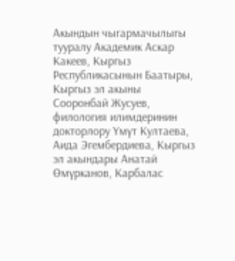Акындын чыгармачылыгы тууралу Академик Аскар Какеев, Кыргыз Республикасынын Баатыры, Кыргыз эл акыны Сооронбай Жусуев, филология илимдеринин докторлору Үмүт Култаева, Аида Эгембердиева, Кыргыз эл акындары Анатай Өмүрканов, Карбалас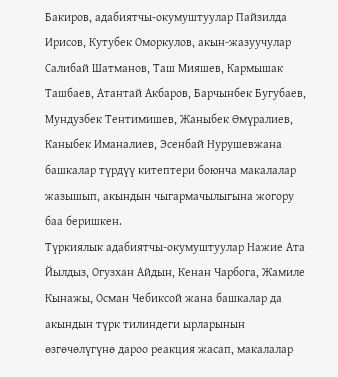Бакиров, адабиятчы-окумуштуулар Пайзилда Ирисов, Кутубек Оморкулов, акын-жазуучулар Салибай Шатманов, Таш Мияшев, Кармышак Ташбаев, Атантай Акбаров, Барчынбек Бугубаев, Мундузбек Тентимишев, Жаныбек Өмүралиев, Каныбек Иманалиев, Эсенбай Нурушевжана башкалар түрдүү китептери боюнча макалалар жазышып, акындын чыгармачылыгына жогору баа беришкен.
Түркиялык адабиятчы-окумуштуулар Нажие Ата Йылдыз, Огузхан Айдын, Кенан Чарбога, Жамиле Кынажы, Осман Чебиксой жана башкалар да акындын түрк тилиндеги ырларынын өзгөчөлүгүнө дароо реакция жасап, макалалар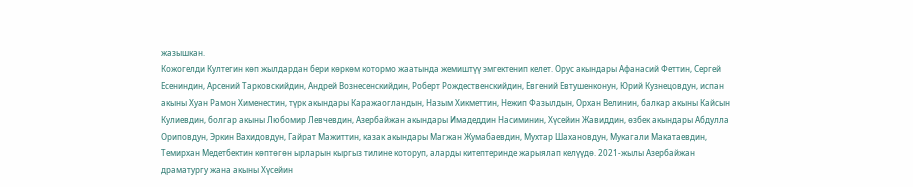жазышкан.
Кожогелди Култегин көп жылдардан бери көркөм котормо жаатында жемиштүү эмгектенип келет. Орус акындары Афанасий Феттин, Сергей Есениндин, Арсений Тарковскийдин, Андрей Вознесенскийдин, Роберт Рождественскийдин, Евгений Евтушенконун, Юрий Кузнецовдун, испан акыны Xуан Рамон Xименестин, түрк акындары Каражаогландын, Назым Xикметтин, Нежип Фазылдын, Орхан Велинин, балкар акыны Кайсын Кулиевдин, болгар акыны Любомир Левчевдин, Азербайжан акындары Имадеддин Насиминин, Хүсейин Жавиддин, өзбек акындары Абдулла Ориповдун, Эркин Вахидовдун, Гайрат Мажиттин, казак акындары Магжан Жумабаевдин, Мухтар Шахановдун, Мукагали Макатаевдин, Темирхан Медетбектин көптөгөн ырларын кыргыз тилине которуп, аларды китептеринде жарыялап келүүдө. 2021-жылы Азербайжан драматургу жана акыны Хүсейин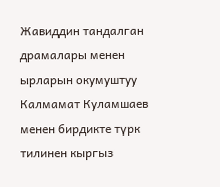Жавиддин тандалган драмалары менен ырларын окумуштуу Калмамат Куламшаев менен бирдикте түрк тилинен кыргыз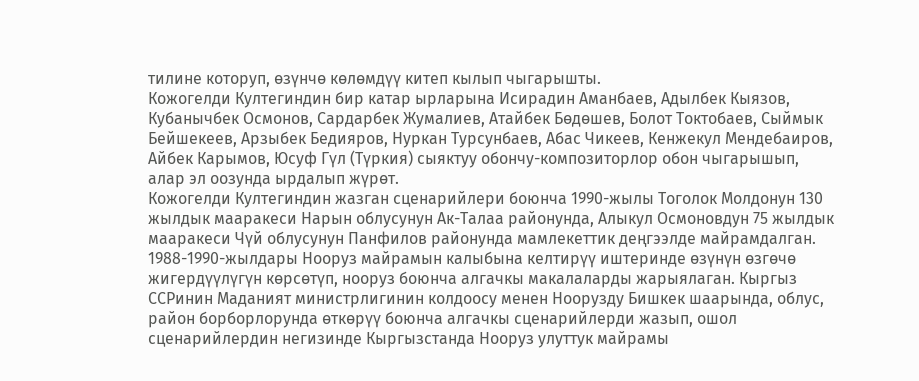тилине которуп, өзүнчө көлөмдүү китеп кылып чыгарышты.
Кожогелди Култегиндин бир катар ырларына Исирадин Аманбаев, Адылбек Кыязов, Кубанычбек Осмонов, Сардарбек Жумалиев, Атайбек Бөдөшев, Болот Токтобаев, Сыймык Бейшекеев, Арзыбек Бедияров, Нуркан Турсунбаев, Абас Чикеев, Кенжекул Мендебаиров, Айбек Карымов, Юсуф Гүл (Түркия) сыяктуу обончу-композиторлор обон чыгарышып, алар эл оозунда ырдалып жүрөт.
Кожогелди Култегиндин жазган сценарийлери боюнча 1990-жылы Тоголок Молдонун 130 жылдык мааракеси Нарын облусунун Ак-Талаа районунда, Алыкул Осмоновдун 75 жылдык мааракеси Чүй облусунун Панфилов районунда мамлекеттик деңгээлде майрамдалган. 1988-1990-жылдары Нооруз майрамын калыбына келтирүү иштеринде өзүнүн өзгөчө жигердүүлүгүн көрсөтүп, нооруз боюнча алгачкы макалаларды жарыялаган. Кыргыз ССРинин Маданият министрлигинин колдоосу менен Ноорузду Бишкек шаарында, облус, район борборлорунда өткөрүү боюнча алгачкы сценарийлерди жазып, ошол сценарийлердин негизинде Кыргызстанда Нооруз улуттук майрамы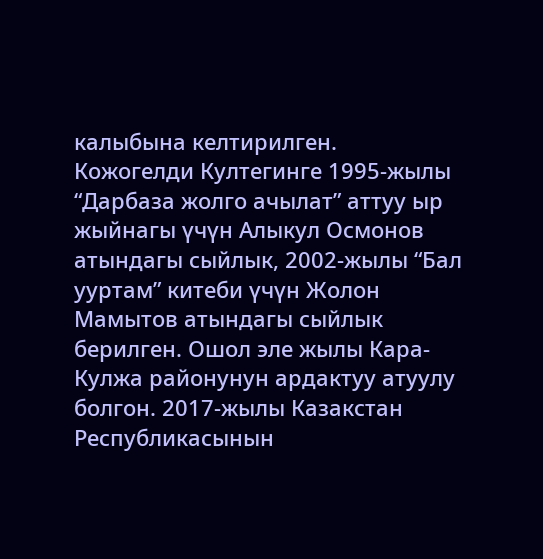калыбына келтирилген.
Кожогелди Култегинге 1995-жылы “Дарбаза жолго ачылат” аттуу ыр жыйнагы үчүн Алыкул Осмонов атындагы сыйлык, 2002-жылы “Бал ууртам” китеби үчүн Жолон Мамытов атындагы сыйлык берилген. Ошол эле жылы Кара-Кулжа районунун ардактуу атуулу болгон. 2017-жылы Казакстан Республикасынын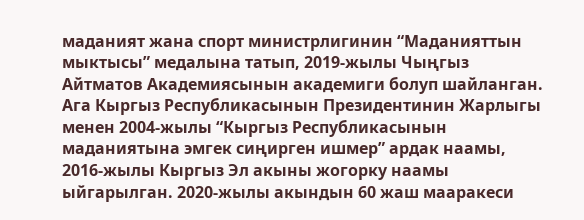маданият жана спорт министрлигинин “Маданияттын мыктысы” медалына татып, 2019-жылы Чыңгыз Айтматов Академиясынын академиги болуп шайланган.
Ага Кыргыз Республикасынын Президентинин Жарлыгы менен 2004-жылы “Кыргыз Республикасынын маданиятына эмгек сиңирген ишмер” ардак наамы, 2016-жылы Кыргыз Эл акыны жогорку наамы ыйгарылган. 2020-жылы акындын 60 жаш мааракеси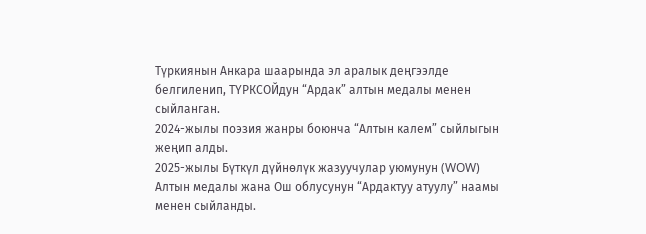Түркиянын Анкара шаарында эл аралык деңгээлде белгиленип, ТҮРКСОЙдун “Ардак” алтын медалы менен сыйланган.
2024-жылы поэзия жанры боюнча “Алтын калем” сыйлыгын жеңип алды.
2025-жылы Бүткүл дүйнөлүк жазуучулар уюмунун (WOW) Алтын медалы жана Ош облусунун “Ардактуу атуулу” наамы менен сыйланды.